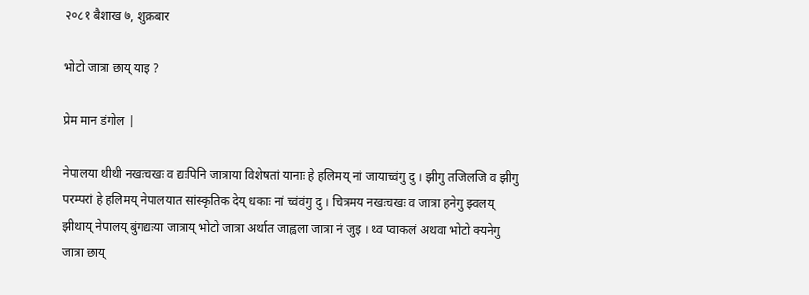२०८१ बैशाख ७, शुक्रबार

भोटो जात्रा छाय् याइ ?

प्रेम मान डंगोल |

नेपालया थीथी नखःचखः व द्यःपिनि जात्राया विशेषतां यानाः हे हलिमय् नां जायाच्वंगु दु । झीगु तजिलजि व झीगु परम्परां हे हलिमय् नेपालयात सांस्कृतिक देय् धकाः नां च्वंवंगु दु । चित्रमय नखःचखः व जात्रा हनेगु झ्वलय् झीथाय् नेपालय् बुंगद्यःया जात्राय् भोटो जात्रा अर्थात जाह्वला जात्रा नं जुइ । थ्व प्वाकलं अथवा भोटो क्यनेगु जात्रा छाय्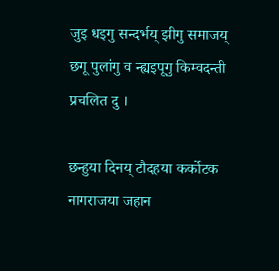जुइ धइगु सन्दर्भय् झीगु समाजय् छगू पुलांगु व न्ह्यइपूगु किम्वदन्ती प्रचलित दु ।

छन्हुया दिनय् टौदहया कर्कोटक नागराजया जहान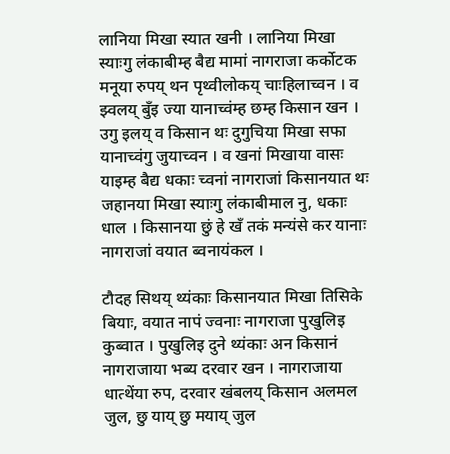लानिया मिखा स्यात खनी । लानिया मिखा स्याःगु लंकाबीम्ह बैद्य मामां नागराजा कर्कोटक मनूया रुपय् थन पृथ्वीलोकय् चाःहिलाच्वन । व झ्वलय् बुँइ ज्या यानाच्वंम्ह छम्ह किसान खन । उगु इलय् व किसान थः दुगुचिया मिखा सफा यानाच्वंगु जुयाच्वन । व खनां मिखाया वासः याइम्ह बैद्य धकाः च्वनां नागराजां किसानयात थः जहानया मिखा स्याःगु लंकाबीमाल नु, धकाः धाल । किसानया छुं हे खँ तकं मन्यंसे कर यानाः नागराजां वयात ब्वनायंकल ।

टौदह सिथय् थ्यंकाः किसानयात मिखा तिसिके बियाः, वयात नापं ज्वनाः नागराजा पुखुलिइ कुब्वात । पुखुलिइ दुने थ्यंकाः अन किसानं नागराजाया भब्य दरवार खन । नागराजाया धात्थेंया रुप, दरवार खंबलय् किसान अलमल जुल, छु याय् छु मयाय् जुल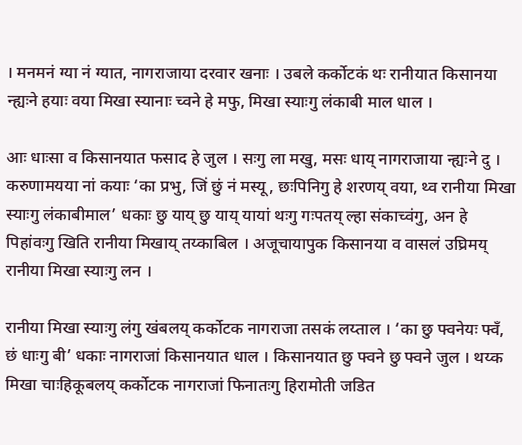। मनमनं ग्या नं ग्यात, नागराजाया दरवार खनाः । उबले कर्कोटकं थः रानीयात किसानया न्ह्यःने हयाः वया मिखा स्यानाः च्वने हे मफु, मिखा स्याःगु लंकाबी माल धाल ।

आः धाःसा व किसानयात फसाद हे जुल । सःगु ला मखु, मसः धाय् नागराजाया न्ह्यःने दु । करुणामयया नां कयाः ‘का प्रभु, जिं छुं नं मस्यू, छःपिनिगु हे शरणय् वया, थ्व रानीया मिखा स्याःगु लंकाबीमाल’ धकाः छु याय् छु याय् यायां थःगु गःपतय् ल्हा संकाच्वंगु, अन हे पिहांवःगु खिति रानीया मिखाय् तय्काबिल । अजूचायापुक किसानया व वासलं उघ्रिमय् रानीया मिखा स्याःगु लन ।

रानीया मिखा स्याःगु लंगु खंबलय् कर्कोटक नागराजा तसकं लय्ताल । ‘का छु फ्वनेयः फ्वँ, छं धाःगु बी’ धकाः नागराजां किसानयात धाल । किसानयात छु फ्वने छु फ्वने जुल । थय्क मिखा चाःहिकूबलय् कर्कोटक नागराजां फिनातःगु हिरामोती जडित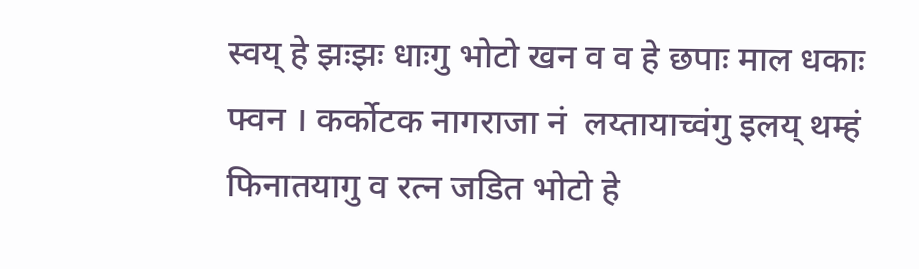स्वय् हे झःझः धाःगु भोटो खन व व हे छपाः माल धकाः फ्वन । कर्कोटक नागराजा नं  लय्तायाच्वंगु इलय् थम्हं फिनातयागु व रत्न जडित भोटो हे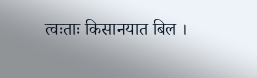त्वःताः किसानयात बिल ।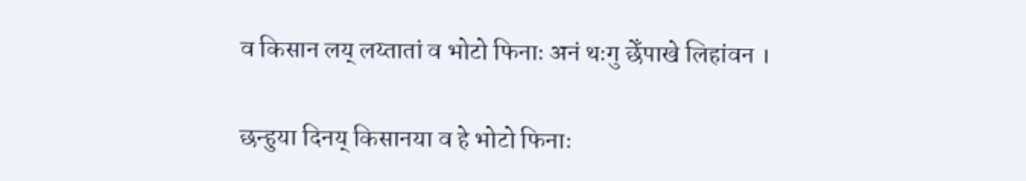व किसान लय् लय्तातां व भोटो फिनाः अनं थःगु छेँपाखे लिहांवन ।

छन्हुया दिनय् किसानया व हे भोटो फिनाः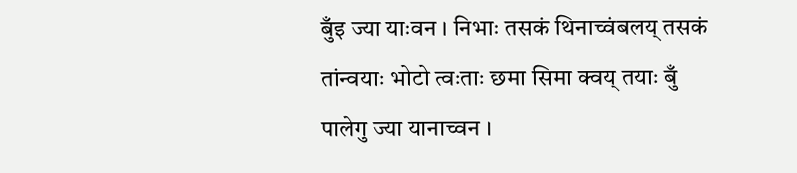बुँइ ज्या याःवन । निभाः तसकं थिनाच्वंबलय् तसकं तांन्वयाः भोटो त्वःताः छमा सिमा क्वय् तयाः बुँ पालेगु ज्या यानाच्वन ।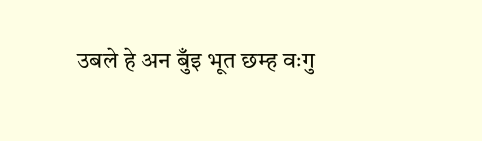उबले हे अन बुँइ भूत छम्ह वःगु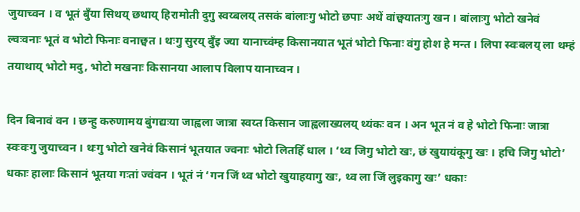जुयाच्वन । व भूतं बुँया सिथय् छथाय् हिरामोती दुगु स्वय्बलय् तसकं बांलाःगु भोटो छपाः अथें वांछ्वयातःगु खन । बांलाःगु भोटो खनेवं ल्वःवनाः भूतं व भोटो फिनाः वनाछ्वत । थःगु सुरय् बुँइ ज्या यानाच्वंम्ह किसानयात भूतं भोटो फिनाः वंगु होश हे मन्त । लिपा स्वःबलय् ला थम्हं तयाथाय् भोटो मदु, भोटो मखनाः किसानया आलाप विलाप यानाच्वन ।

दिन बिनावं वन । छन्हु करुणामय बुंगद्यःया जाह्वला जात्रा स्वय्त किसान जाह्वलाख्यलय् थ्यंकः वन । अन भूत नं व हे भोटो फिनाः जात्रा स्वःवःगु जुयाच्वन । थःगु भोटो खनेवं किसानं भूतयात ज्वनाः भोटो लितहिँ धाल । ‘थ्व जिगु भोटो खः, छं खुयायंकूगु खः । हचि जिगु भोटो’ धकाः हालाः किसानं भूतया गःतां ज्वंवन । भूतं नं ‘गन जिं थ्व भोटो खुयाहयागु खः, थ्व ला जिं लुइकागु खः’ धकाः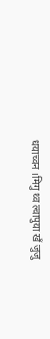धयाच्वन ।मिगु थ्व ल्वापुया खँ जुजु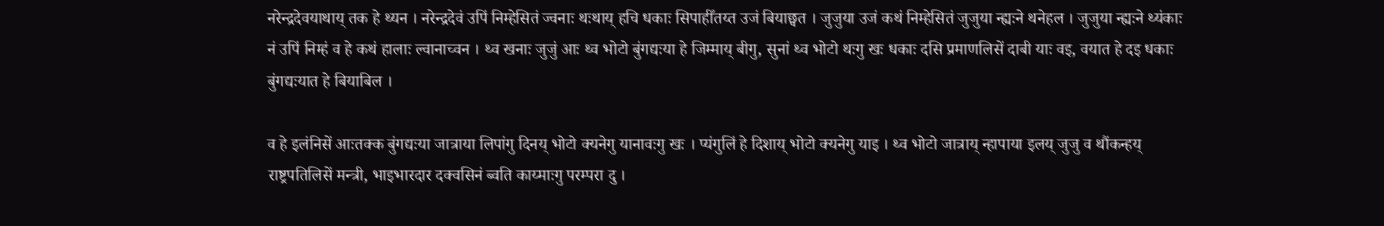नरेन्द्रदेवयाथाय् तक हे थ्यन । नरेन्द्रदेवं उपिं निम्हेसितं ज्वनाः थःथाय् हचि धकाः सिपाहीँतय्त उजं बियाछ्वत । जुजुया उजं कथं निम्हेसितं जुजुया न्ह्यःने थनेहल । जुजुया न्ह्यःने थ्यंकाः नं उपिं निम्हं व हे कथं हालाः ल्वानाच्वन । थ्व खनाः जुजुं आः थ्व भोटो बुंगद्यःया हे जिम्माय् बीगु, सुनां थ्व भोटो थःगु खः धकाः दसि प्रमाणलिसें दाबी याः वइ, वयात हे दइ धकाः बुंगद्यःयात हे बियाबिल ।

व हे इलंनिसें आःतक्क बुंगद्यःया जात्राया लिपांगु दिनय् भोटो क्यनेगु यानावःगु खः । प्यंगुलिं हे दिशाय् भोटो क्यनेगु याइ । थ्व भोटो जात्राय् न्हापाया इलय् जुजु व थौंकन्हय् राष्ट्रपतिलिसें मन्त्री, भाइभारदार दक्वसिनं ब्वति काय्माःगु परम्परा दु ।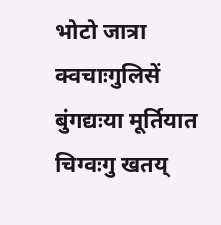भोटो जात्रा क्वचाःगुलिसें बुंगद्यःया मूर्तियात चिग्वःगु खतय्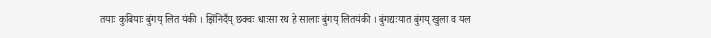तयाः कुबियाः बुंगय् लित यंकी । झिंनिदँय् छक्वः धाःसा रथ हे सालाः बुंगय् लितयंकी । बुंगद्यःयात बुंगय् खुला व यल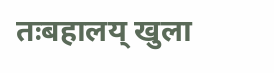तःबहालय् खुला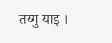तय्गु याइ ।